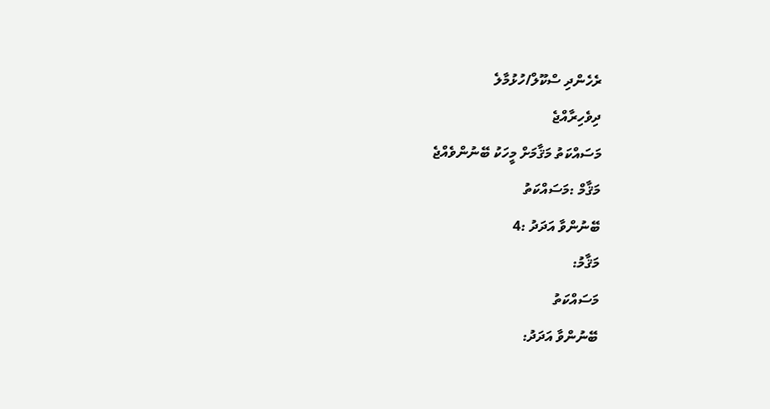ރެހެންދި ސްކޫލް/ހުޅުމާލެ
ދިވެހިރާއްޖެ
މަސައްކަތު މަޤާމަށް މީހަކު ބޭނުންވެއްޖެ
މަޤާމް :މަސައްކަތު
ބޭނުންވާ އަދަދު :4
މަޤާމު:
މަސައްކަތު
ބޭނުންވާ އަދަދު: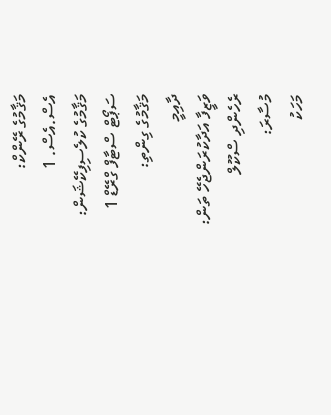މަޤާމުގެ ރޭންކް:
އެސް.އެސް. 1
މަޤާމުގެ ކުލެސިފިކޭޝަން:
ސަޕޯޓް ސްޓާފް ގްރޭޑް 1
މަޤާމުގެ ގިންތި:
ދާއިމީ
ވަޒީފާ އަދާކުރަންޖެހޭ ތަން:
ރެހެންދި ސްކޫލް
މުސާރަ:
މަހަކު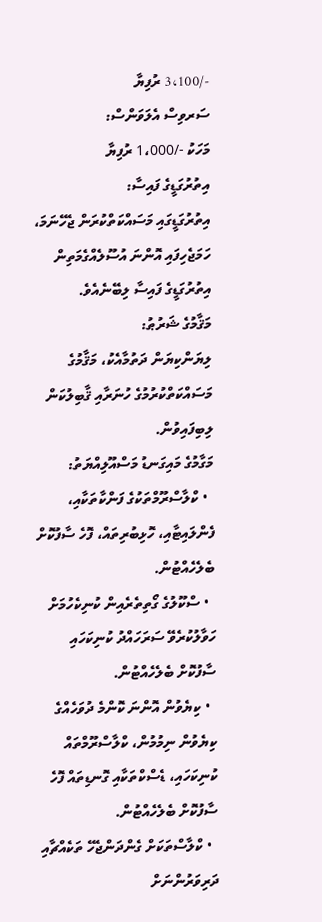-/3،100 ރުފިޔާ
ސަރވިސް އެލަވަންސް:
މަހަކު -/1،000 ރުފިޔާ
އިތުރުގަޑީގެ ފައިސާ:
އިތުރުގަޑީގައި މަސައްކަތްކުރަން ޖެހޭނަމަ، ހަމަޖެހިފައި އޮންނަ އުސޫލެއްގެމަތިން އިތުރުގަޑީގެ ފައިސާ ލިބޭނެއެވެ.
މަޤާމުގެ ޝަރުޠު:
ލިޔަންކިޔަން ދަތުމާއެކު، މަޤާމުގެ މަސައްކަތްކުރުމުގެ ހުނަރާއި ޤާބިލުކަން ލިބިފައިވުން.
މަގާމުގެ މައިގަނޑު މަސްއޫލިއްޔަތު:
  • ކްލާސްރޫމްތަކުގެ ފަންކާތަކާއި، ފެންލައިޓާއި، ހޮޅިބުރިތައް، ފޮހެ ސާފުކޮށް ބެލެހެއްޓުން.
  • ސްކޫލުގެ ގޯތިތެރެއިން ކުނިކެހުމަށް ހަވާލުކުރެވޭ ސަރަހައްދު ކުނިކަހައި ސާފުކޮށް ބެލެހެއްޓުން.
  • ކިޔެވުން އޮންނަ ކޮންމެ ދުވަހެއްގެ ކިޔެވުން ނިމުމުން، ކްލާސްރޫމްތައް ކުނިކަހައި، ޑެސްކްތަކާއި ގޮނޑިތައް ފޮހެ ސާފުކޮށް ބެލެހެއްޓުން.
  • ކްލާސްތަކަށް ގެންދަންޖެހޭ ތަކެއްޗާއި ދަރިވަރުންނަށް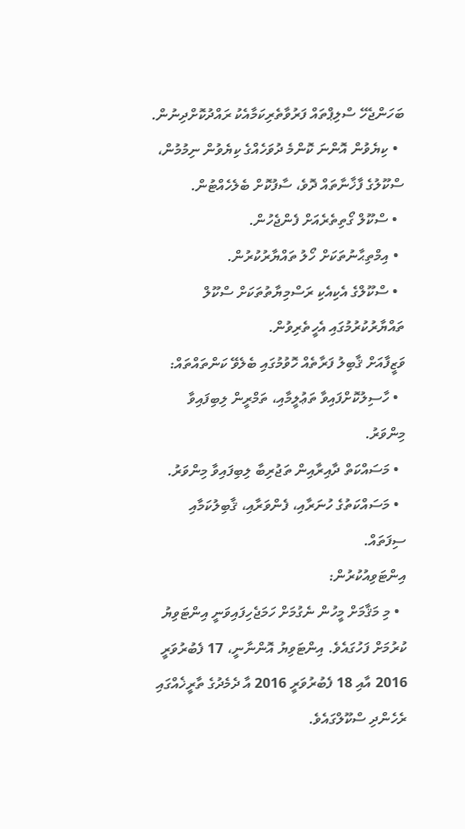ބަހަންޖެހޭ ސްލިޕްތައް ފަރުވާތެރިކަމާއެކު ރައްދުކޮށްދިނުން.
  • ކިޔެވުން އޮންނަ ކޮންމެ ދުވަހެއްގެ ކިޔެވުން ނިމުމުން، ސްކޫލުގެ ފާޚާނާތައް ދޮވެ، ސާފުކޮށް ބެލެހެއްޓުން.
  • ސްކޫލް ގޯތިތެރެއަށް ފެންޖެހުން.
  • އިމްތިޙާނުތަކަށް ހޯލު ތައްޔާރުކުރުން.
  • ސްކޫލްގެ އެކިއެކި ރަސްމިޔާތުތަކަށް ސްކޫލް ތައްޔާރުކުރުމުގައި އެހީތެރިވުން.
ވަޒީފާއަށް ޤާބިލު ފަރާތެއް ހޮވުމުގައި ބެލެވޭ ކަންތައްތައް:
  • ހާސިލުކޮށްފައިވާ ތަޢުލީމާއި، ތަމްރީން ލިބިފައިވާ މިންވަރު.
  • މަސައްކަތް ދާއިރާއިން ތަޖުރިބާ ލިބިފައިވާ މިންވަރު.
  • މަސައްކަތުގެ ހުނަރާއި، ފެންވަރާއި، ޤާބިލުކަމާއި ސިފަތައް.
އިންޓަވިއުކުރުން:
  • މި މަޤާމަށް މީހުން ނެގުމަށް ހަމަޖެހިފައިވަނީ އިންޓަވިޔު ކުރުމަށް ފަހުގައެވެ. އިންޓަވިޔު އޮންނާނީ، 17 ފެބުރުވަރީ 2016 އާއި 18 ފެބުރުވަރީ 2016 އާ ދެމެދުގެ ތާރީޚެއްގައި ރެހެންދި ސްކޫލްގައެވެ.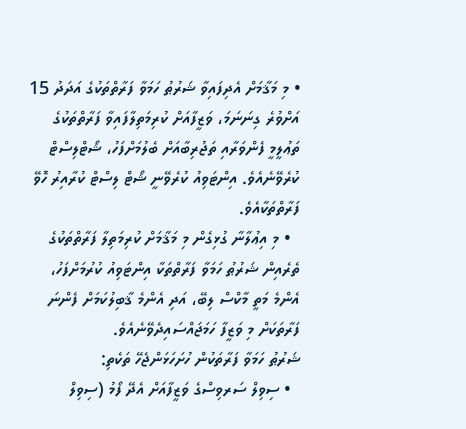• މި މަޤާމަށް އެދިފައިވާ ޝަރުޠު ހަމަވާ ފަރާތްތަކުގެ އަދަދު 15 އަށްވުރެ ގިނަނަމަ، ވަޒީފާއަށް ކުރިމަތިލާފައިވާ ފަރާތްތަކުގެ ތަޢުލީމީ ފެންވަރާއި ތަޖުރިބާއަށް ބެލުމަށްފަހު، ޝޯޓްލިސްޓް ކުރެވޭނެއެވެ. އިންޓަވިއު ކުރެވޭނީ ޝޯޓް ލިސްޓް ކުރާއިރު ހޮވޭ ފަރާތްތަކާއެވެ.
  • މި އިޢުލާނާ ގުޅިގެން މި މަޤާމަށް ކުރިމަތިލާ ފަރާތްތަކުގެ ތެރެއިން ޝަރުޠު ހަމަވާ ފަރާތްތަކާ އިންޓަވިއު ކުރުމަށްފަހު، އެންމެ މަތީ މާކްސް ލިބޭ، އަދި އެންމެ ޤާބިލުކަމަށް ފެންނަ ފަރާތަކަށް މި ވަޒީފާ ހަމަޖައްސައިދެވޭނެއެވެ.
ޝަރުޠު ހަމަވާ ފަރާތަކުން ހުށަހަޅަންޖެހޭ ތަކެތި:
  • ސިވިލް ސަރވިސްގެ ވަޒީފާއަށް އެދޭ ފޯމު (ސިވިލް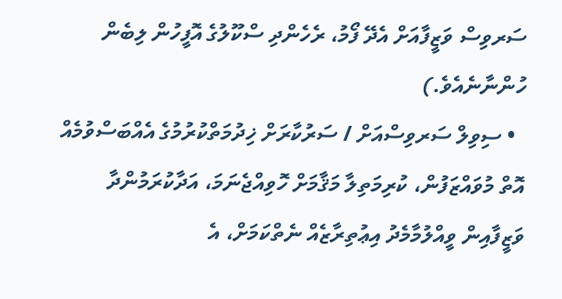ސަރވިސް ވަޒީފާއަށް އެދޭ ފޯމު، ރެހެންދި ސްކޫލުގެ އޮފީހުން ލިބެން ހުންނާނެއެވެ.)
  • ސިވިލް ސަރވިސްއަށް / ސަރުކާރަށް ޚިދުމަތްކުރުމުގެ އެއްބަސްވުމެއް އޮތް މުވައްޒަފުން، ކުރިމަތިލާ މަޤާމަށް ހޮވިއްޖެނަމަ، އަދާކުރަމުންދާ ވަޒީފާއިން ވީއްލުމާމެދު އިޢުތިރާޒެއް ނެތްކަމަށް، އެ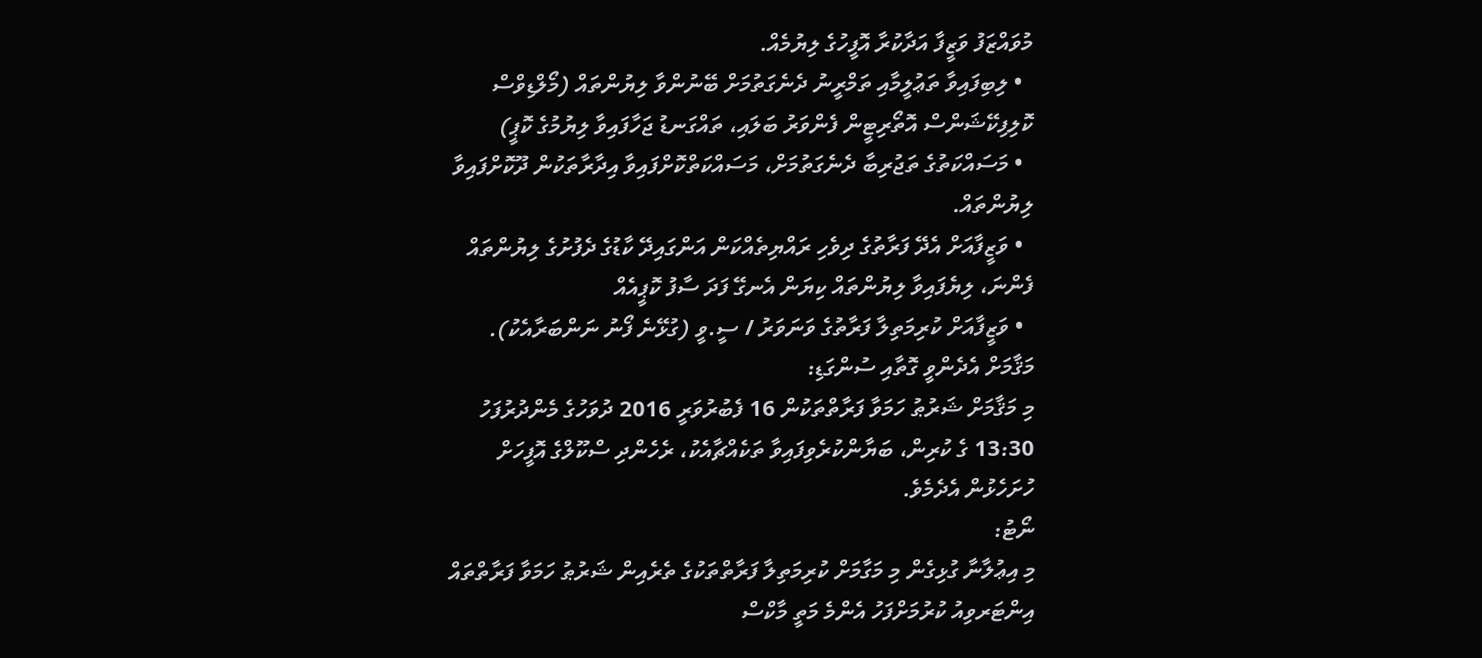މުވައްޒަފު ވަޒީފާ އަދާކުރާ އޮފީހުގެ ލިޔުމެއް.
  • ލިބިފައިވާ ތަޢުލީމާއި ތަމްރީނު ދެނެގަތުމަށް ބޭނުންވާ ލިޔުންތައް (މޯލްޑިވްސް ކޮލިފިކޭޝަންސް އޮތޯރިޓީން ފެންވަރު ބަލައި، ތައްގަނޑު ޖަހާފައިވާ ލިޔުމުގެ ކޮޕީ)
  • މަސައްކަތުގެ ތަޖުރިބާ ދެނެގަތުމަށް، މަސައްކަތްކޮށްފައިވާ އިދާރާތަކުން ދޫކޮށްފައިވާ ލިޔުންތައް.
  • ވަޒީފާއަށް އެދޭ ފަރާތުގެ ދިވެހި ރައްޔިތެއްކަން އަންގައިދޭ ކާޑުގެ ދެފުށުގެ ލިޔުންތައް ފެންނަ، ލިޔެފައިވާ ލިޔުންތައް ކިޔަން އެނގޭ ފަދަ ސާފު ކޮޕީއެއް
  • ވަޒީފާއަށް ކުރިމަތިލާ ފަރާތުގެ ވަނަވަރު / ސީ.ވީ (ގުޅޭނެ ފޯނު ނަންބަރާއެކު).
މަޤާމަށް އެދެންވީ ގޮތާއި ސުންގަޑި:
މި މަޤާމަށް ޝަރުޠު ހަމަވާ ފަރާތްތަކުން 16 ފެބުރުވަރީ 2016 ދުވަހުގެ މެންދުރުފަހު 13:30 ގެ ކުރިން، ބަޔާންކުރެވިފައިވާ ތަކެއްޗާއެކު، ރެހެންދި ސްކޫލްގެ އޮފީހަށް ހުށަހެޅުން އެދެމެވެ.
ނޯޓު:
މި އިޢުލާނާ ގުޅިގެން މި މަގާމަށް ކުރިމަތިލާ ފަރާތްތަކުގެ ތެރެއިން ޝަރުޠު ހަމަވާ ފަރާތްތައް އިންޓަރވިއު ކުރުމަށްފަހު އެންމެ މަތީ މާކްސް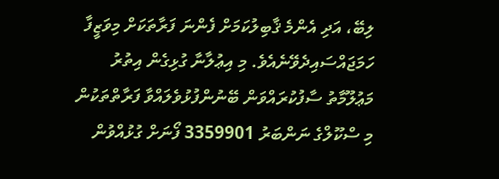ލިބޭ، އަދި އެންމެ ޤާބިލުކަމަށް ފެންނަ ފަރާތަކަށް މިވަޒީފާ ހަމަޖައްސައިދެވޭނެއެވެ. މި އިޢުލާނާ ގުޅިގެން އިތުރު މަޢުލޫމާތު ސާފުކުރައްވަން ބޭނުންފުޅުވެލައްވާ ފަރާތްތަކުން މި ސްކޫލްގެ ނަންބަރު 3359901 ފޯނަށް ގުޅުއްވުން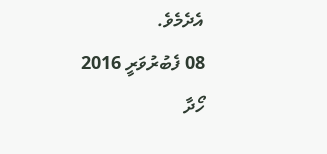އެދެމެވެ.
08 ފެބުރުވަރީ 2016
ހޯދާ